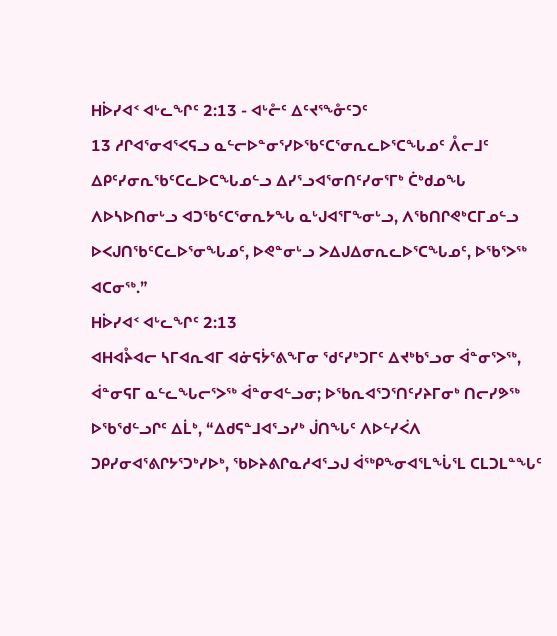ᕼᐆᓯᐊᑉ ᐊᒡᓚᖏᑦ 2:13 - ᐊᒡᓔᑦ ᐃᑦᔪᕐᖕᓁᑦᑐᑦ
13 ᓱᒋᐊᕐᓂᐊᕐᐸᕋᓗ ᓇᓪᓕᐅᓐᓂᕐᓯᐅᖃᑦᑕᕐᓂᕆᓚᐅᕐᑕᖓᓄᑦ ᐰᓕᒧᑦ ᐃᑭᑦᓯᓂᕆᖃᑦᑕᓚᐅᑕᖓᓄᓪᓗ ᐃᓯᕐᓗᐊᕐᓂᑎᑦᓯᓂᕐᒥᒃ ᑖᒃᑯᓄᖓ ᐱᐅᓴᐅᑎᓂᒡᓗ ᐊᑐᖃᑦᑕᕐᓂᕆᔭᖓ ᓇᒡᒍᐊᕐᒥᖕᓂᒡᓗ, ᐱᖃᑎᒋᕙᒃᑕᒥᓄᓪᓗ ᐅᐸᒍᑎᖃᑦᑕᓚᐅᕐᓂᖓᓄᑦ, ᐅᕙᓐᓂᒡᓗ ᐳᐃᒍᐃᓂᕆᓚᐅᕐᑕᖓᓄᑦ, ᐅᖃᕐᐳᖅ ᐊᑕᓂᖅ.”
ᕼᐆᓯᐊᑉ ᐊᒡᓚᖏᑦ 2:13
ᐊᕼᐊᔧᐊᓕ ᓴᒥᐊᕆᐊᒥ ᐊᓃᕋᔮᕐᕕᖕᒥᓂ ᖁᑦᓯᒃᑐᒥᑦ ᐃᔪᒃᑲᕐᓗᓂ ᐋᓐᓂᕐᐳᖅ, ᐋᓐᓂᕋᒥ ᓇᓪᓚᖓᓕᕐᐳᖅ ᐋᓐᓂᐊᓪᓗᓂ; ᐅᖃᕆᐊᕐᑐᕐᑎᑦᓯᔨᒥᓂᒃ ᑎᓕᓯᕗᖅ ᐅᖃᖁᓪᓗᒋᑦ ᐃᒫᒃ, “ᐃᑯᕋᓐᒧᐊᕐᓗᓯᒃ ᒎᑎᖓᑦ ᐱᐅᓪᓯᐹᐱ ᑐᑭᓯᓂᐊᕐᕕᒋᔭᕐᑐᒃᓯᐅᒃ, ᖃᐅᔨᕕᒋᓇᓱᐊᕐᓗᒍ ᐋᖅᑭᖕᓂᐊᕐᒪᖔᕐᒪ ᑕᒪᑐᒪᓐᖓᑦ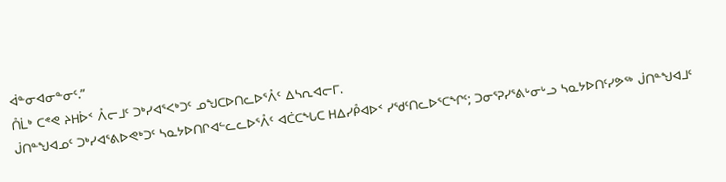ᐋᓐᓂᐊᓂᓐᓂᑦ.”
ᑍᒫᒃ ᑕᕝᕙ ᔨᕼᐆᑉ ᐰᓕᒧᑦ ᑐᒃᓯᐊᕐᐸᒃᑐᑦ ᓄᖑᑕᐅᑎᓚᐅᕐᐰᑦ ᐃᓴᕆᐊᓕᒥ.
ᒎᑎᓐᖑᐊᓄᑦ ᑐᒃᓯᐊᕐᕕᐅᕙᒃᑐᑦ ᓴᓇᔭᐅᑎᒋᐊᓪᓚᓚᐅᕐᐰᑦ ᐊᑖᑕᖓᑕ ᕼᐃᓯᑬᐊᐅᑉ ᓯᖁᑦᑎᓚᐅᕐᑕᖏᑦ; ᑐᓂᕐᕈᓯᕐᕕᒡᓂᒡᓗ ᓴᓇᔭᐅᑎᑦᓯᕗᖅ ᒎᑎᓐᖑᐊᒧᑦ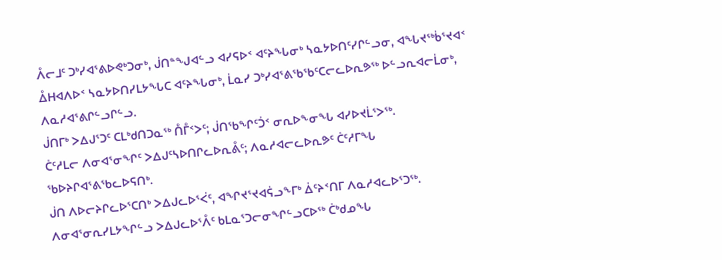ᐰᓕᒧᑦ ᑐᒃᓯᐊᕐᕕᐅᕙᒃᑐᓂᒃ, ᒎᑎᓐᖑᐊᓪᓗ ᐊᓯᕋᐅᑉ ᐊᑦᔨᖓᓂᒃ ᓴᓇᔭᐅᑎᑦᓯᒋᓪᓗᓂ, ᐊᖓᔪᖅᑳᕐᔪᐊᑉ ᐂᕼᐊᐱᐅᑉ ᓴᓇᔭᐅᑎᓯᒪᔭᖓᑕ ᐊᑦᔨᖓᓂᒃ, ᒫᓇᓯ ᑐᒃᓯᐊᕐᕕᖃᖃᑦᑕᓕᓚᐅᕆᕗᖅ ᐅᓪᓗᕆᐊᓕᒫᓂᒃ, ᐱᓇᓱᐊᕐᕕᒋᓪᓗᒋᓪᓗ.
ᒎᑎᒥᒃ ᐳᐃᒍᕐᑐᑦ ᑕᒪᒃᑯᑎᑐᓇᖅ ᑍᒤᑉᐳᑦ; ᒎᑎᖃᖏᑦᑑᑉ ᓂᕆᐅᖕᓂᖓ ᐊᓯᐅᔪᒫᕐᐳᖅ.
ᑖᑦᓱᒪᓕ ᐱᓂᐊᕐᓂᖏᑦ ᐳᐃᒍᑦᓴᐅᑎᒋᓚᐅᕆᕔᑦ; ᐱᓇᓱᐊᓕᓚᐅᕆᕗᑦ ᑖᑦᓱᒥᖓ ᖃᐅᔨᒋᐊᕐᕕᖃᓚᐅᕋᑎᒃ.
ᒎᑎ ᐱᐅᓕᔨᒋᓚᐅᕐᑕᑎᒃ ᐳᐃᒍᓚᐅᕐᐹᑦ, ᐊᖏᔪᕐᔪᐊᕌᓗᖕᒥᒃ ᐄᑦᔨᑉᑎᒥ ᐱᓇᓱᐊᓚᐅᕐᑐᖅ.
ᐱᓂᐊᕐᓂᕆᓯᒪᔭᖏᓪᓗ ᐳᐃᒍᓚᐅᕐᐰᑦ ᑲᒪᓇᕐᑐᓕᓂᖏᓪᓗᑕᐅᖅ ᑖᒃᑯᓄᖓ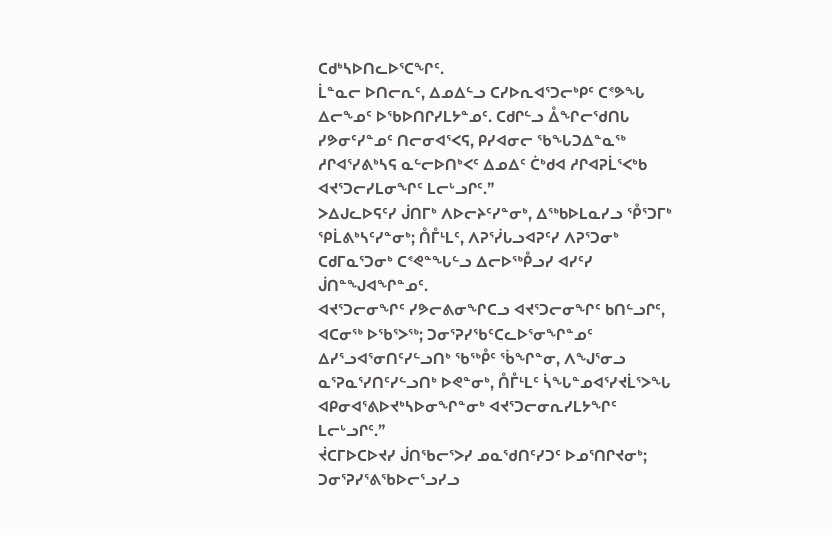ᑕᑯᒃᓴᐅᑎᓚᐅᕐᑕᖏᑦ.
ᒫᓐᓇᓕ ᐅᑎᓕᕆᑦ, ᐃᓄᐃᓪᓗ ᑕᓯᐅᕆᐊᕐᑐᓕᒃᑭᑦ ᑕᕝᕗᖓ ᐃᓕᖕᓄᑦ ᐅᖃᐅᑎᒋᓯᒪᔭᓐᓄᑦ. ᑕᑯᒋᓪᓗ ᐂᖏᓕᖁᑎᒐ ᓯᕗᓂᑦᓯᓐᓄᑦ ᑎᓕᓂᐊᕐᐸᕋ, ᑭᓯᐊᓂᓕ ᖃᖓᑐᐃᓐᓇᖅ ᓱᒋᐊᕐᓯᕕᒃᓴᕋ ᓇᓪᓕᐅᑎᒃᐸᑦ ᐃᓄᐃᑦ ᑖᒃᑯᐊ ᓱᒋᐊᕈᒫᕐᐸᒃᑲ ᐊᔪᕐᑐᓕᓯᒪᓂᖏᑦ ᒪᓕᒡᓗᒋᑦ.”
ᐳᐃᒍᓚᐅᕋᑦᓯ ᒎᑎᒥᒃ ᐱᐅᓕᔨᑦᓯᓐᓂᒃ, ᐃᖅᑲᐅᒪᓇᓯᓗ ᕾᕐᑐᒥᒃ ᕿᒫᕕᒃᓴᑦᓯᓐᓂᒃ; ᑍᒤᒻᒪᑦ, ᐱᕈᕐᓰᒐᓗᐊᕈᑦᓯ ᐱᕈᕐᑐᓂᒃ ᑕᑯᒥᓇᕐᑐᓂᒃ ᑕᕝᕙᓐᖓᓪᓗ ᐃᓕᐅᖅᑬᓗᓯ ᐊᓯᑦᓯ ᒎᑎᓐᖑᐊᖏᓐᓄᑦ.
ᐊᔪᕐᑐᓕᓂᖏᑦ ᓯᕗᓕᕕᓂᖏᑕᓗ ᐊᔪᕐᑐᓕᓂᖏᑦ ᑲᑎᓪᓗᒋᑦ, ᐊᑕᓂᖅ ᐅᖃᕐᐳᖅ; ᑐᓂᕐᕈᓯᖃᑦᑕᓚᐅᕐᓂᖏᓐᓄᑦ ᐃᓯᕐᓗᐊᕐᓂᑎᑦᓯᓪᓗᑎᒃ ᖃᖅᑬᑦ ᖄᖏᓐᓂ, ᐱᖑᕐᓂᓗ ᓇᕐᕈᓇᕐᓯᑎᑦᓯᓪᓗᑎᒃ ᐅᕙᓐᓂᒃ, ᑍᒤᒻᒪᑦ ᓵᖓᓐᓄᐊᕐᓯᔪᒫᕐᐳᖓ ᐊᑭᓂᐊᕐᕕᐅᔪᒃᓴᐅᓂᖏᓐᓂᒃ ᐊᔪᕐᑐᓕᓂᕆᓯᒪᔭᖏᑦ ᒪᓕᒡᓗᒋᑦ.”
ᔫᑕᒥᐅᑕᐅᔪᓯ ᒎᑎᖃᓕᕐᐳᓯ ᓄᓇᖁᑎᑦᓯᑐᑦ ᐅᓄᕐᑎᒋᔪᓂᒃ; ᑐᓂᕐᕈᓯᕐᕕᖃᐅᓕᕐᓗᓯᓗ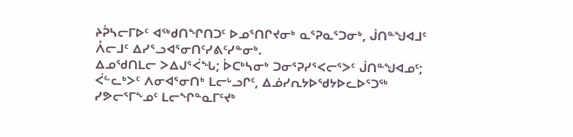ᔨᕉᓴᓕᒥᐅᑦ ᐊᖅᑯᑎᖏᑎᑐᑦ ᐅᓄᕐᑎᒋᔪᓂᒃ ᓇᕐᕈᓇᕐᑐᓂᒃ, ᒎᑎᓐᖑᐊᒧᑦ ᐰᓕᒧᑦ ᐃᓯᕐᓗᐊᕐᓂᑎᑦᓯᕕᑦᓯᓐᓂᒃ.
ᐃᓄᖁᑎᒪᓕ ᐳᐃᒍᕐᐹᖓ; ᐆᑕᒃᓴᓂᒃ ᑐᓂᕐᕈᓯᕐᐸᓕᕐᐳᑦ ᒎᑎᓐᖑᐊᓄᑦ; ᐹᓪᓚᒃᐳᑦ ᐱᓂᐊᕐᓂᑎᒃ ᒪᓕᒡᓗᒋᑦ, ᐃᓅᓯᕆᔭᐅᖁᔭᐅᓚᐅᕐᑐᖅ ᓯᕗᓕᕐᒥᖕᓄᑦ ᒪᓕᖏᓐᓇᒥᑦᔪᒃ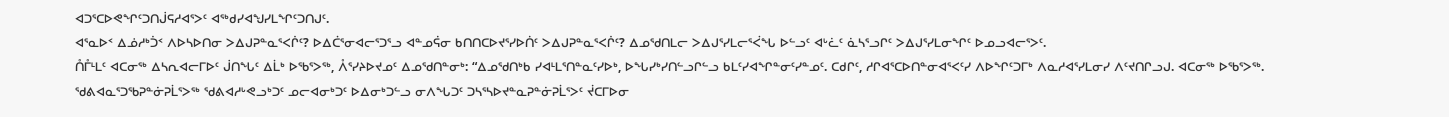ᐊᑐᕐᑕᐅᕙᖏᑦᑐᑎᒎᕋᓱᐊᕐᐳᑦ ᐊᖅᑯᓯᐊᖑᓯᒪᖏᑦᑐᑎᒍᑦ.
ᐊᕐᓇᐅᑉ ᐃᓅᓱᒃᑑᑉ ᐱᐅᓴᐅᑎᓂ ᐳᐃᒍᕈᓐᓇᕐᐸᒌᑦ? ᐅᐃᑖᕐᓂᐊᓕᕐᑐᕐᓗ ᐊᓐᓄᕌᓂ ᑲᑎᑎᑕᐅᔪᕐᓯᐅᑏᑦ ᐳᐃᒍᕈᓐᓇᕐᐸᒌᑦ? ᐃᓄᖁᑎᒪᓕ ᐳᐃᒍᕐᓯᒪᓕᕐᐹᖓ ᐅᓪᓗᑦ ᐊᒡᓛᑦ ᓈᓴᕐᓗᒋᑦ ᐳᐃᒍᕐᓯᒪᓂᖏᑦ ᐅᓄᓗᐊᓕᕐᐳᑦ.
ᑍᒤᒻᒪᑦ ᐊᑕᓂᖅ ᐃᓴᕆᐊᓕᒥᐅᑦ ᒎᑎᖓᑦ ᐃᒫᒃ ᐅᖃᕐᐳᖅ, ᐰᕐᓯᔨᐅᔪᓄᑦ ᐃᓄᖁᑎᓐᓂᒃ: “ᐃᓄᖁᑎᒃᑲ ᓯᐊᒻᒪᕐᑎᓐᓇᑦᓯᐅᒃ, ᐅᖓᓯᒃᓯᑎᓪᓗᒋᓪᓗ ᑲᒪᑦᓯᐊᖏᓐᓂᑦᓯᓐᓄᑦ. ᑕᑯᒋᑦ, ᓱᒋᐊᕐᑕᐅᑎᓐᓂᐊᕐᐸᑦᓯ ᐱᐅᖏᑦᑐᒥᒃ ᐱᓇᓱᐊᕐᓯᒪᓂᓯ ᐱᑦᔪᑎᒋᓗᒍ. ᐊᑕᓂᖅ ᐅᖃᕐᐳᖅ.
ᖁᕕᐊᓇᕐᑐᖃᕈᓐᓃᕈᒫᕐᐳᖅ ᖁᕕᐊᓱᒡᕙᓗᒃᑐᑦ ᓄᓕᐊᓂᒃᑐᑦ ᐅᐃᓂᒃᑐᓪᓗ ᓂᐱᖓᑐᑦ ᑐᓴᕐᓴᐅᔪᓐᓇᕈᓐᓃᕈᒫᕐᐳᑦ ᔫᑕᒥᐅᓂ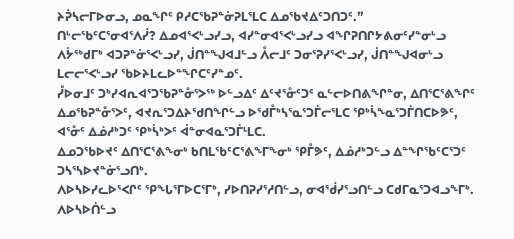ᔨᕉᓴᓕᒥᐅᓂᓗ, ᓄᓇᖏᑦ ᑭᓱᑕᖃᕈᓐᓃᕈᒪᕐᒪᑕ ᐃᓄᖃᔪᐃᑦᑐᑎᑐᑦ.”
ᑎᒡᓕᖃᑦᑕᕐᓂᐊᕐᐱᓰ? ᐃᓄᐊᕐᐸᒡᓗᓯᓗ, ᐊᓯᓐᓂᐊᕐᐸᒡᓗᓯᓗ ᐊᖏᕈᑎᒋᔭᕕᓂᑦᓯᓐᓂᒡᓗ ᐱᔮᖅᑯᒥᒃ ᐊᑐᕈᓐᓃᕐᐸᒡᓗᓯ, ᒎᑎᓐᖑᐊᒧᓪᓗ ᐰᓕᒧᑦ ᑐᓂᕐᕈᓯᕐᐸᒡᓗᓯ, ᒎᑎᓐᖑᐊᓂᒡᓗ ᒪᓕᓕᕐᐸᒡᓗᓯ ᖃᐅᔨᒪᓚᐅᓐᖏᑕᑦᓯᓐᓄᑦ.
ᓮᐅᓂᒧᑦ ᑐᒃᓯᐊᕆᐊᕐᑐᖃᕈᓐᓁᕐᐳᖅ ᐅᓪᓗᐃᑦ ᐃᑦᔪᕐᓁᑦᑐᑦ ᓇᓪᓕᐅᑎᕕᖏᓐᓂ, ᐃᑎᕐᑕᕐᕕᖏᑦ ᐃᓄᖃᕈᓐᓁᕐᐳᑦ, ᐊᔪᕆᕐᑐᐃᔨᖁᑎᖏᓪᓗ ᐅᖁᒤᒃᓴᕐᓇᕐᑐᒦᓕᕐᒪᑕ ᕿᒃᓵᖕᓇᕐᑐᒦᑎᑕᐅᕗᑦ, ᐊᕐᓁᑦ ᐃᓅᓱᒃᑐᑦ ᕿᒃᓵᒃᐳᑦ ᐋᓐᓂᐊᓇᕐᑐᒦᒻᒪᑕ.
ᐃᓄᑐᖃᐅᔪᑦ ᐃᑎᕐᑕᕐᕕᖕᓂᒃ ᑲᑎᒪᖃᑦᑕᕐᕕᖕᒥᖕᓂᒃ ᕿᒤᕗᑦ, ᐃᓅᓱᒃᑐᓪᓗ ᐃᓐᖏᖃᑦᑕᕐᑐᑦ ᑐᓴᕐᓴᐅᔪᓐᓃᕐᓗᑎᒃ.
ᐱᐅᓴᐅᓯᓚᐅᕐᐸᒋᑦ ᕿᖓᕐᒥᐅᑕᕐᒥᒃ, ᓯᐅᑎᕈᓯᕐᓱᑎᓪᓗ, ᓂᐊᖂᓯᕐᓗᑎᓪᓗ ᑕᑯᒥᓇᕐᑐᐊᓗᖕᒥᒃ.
ᐱᐅᓴᐅᑏᓪᓗ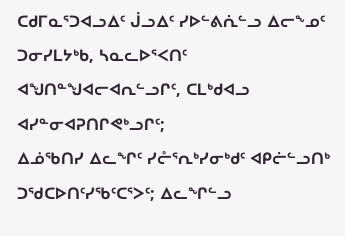ᑕᑯᒥᓇᕐᑐᐊᓗᐃᑦ ᒎᓗᐃᑦ ᓯᐅᓪᕕᕇᓪᓗ ᐃᓕᖕᓄᑦ ᑐᓂᓯᒪᔭᒃᑲ, ᓴᓇᓚᐅᕐᐸᑎᑦ ᐊᖑᑎᓐᖑᐊᓕᐊᕆᓪᓗᒋᑦ, ᑕᒪᒃᑯᐊᓗ ᐊᓯᓐᓂᐊᕈᑎᒋᕙᒃᓗᒋᑦ;
ᐃᓅᖃᑎᓯ ᐃᓚᖏᑦ ᓯᓔᕐᕆᒃᓯᓂᒃᑯᑦ ᐊᑭᓖᓪᓗᑎᒃ ᑐᖁᑕᐅᑎᑦᓯᖃᑦᑕᕐᐳᑦ; ᐃᓚᖏᓪᓗ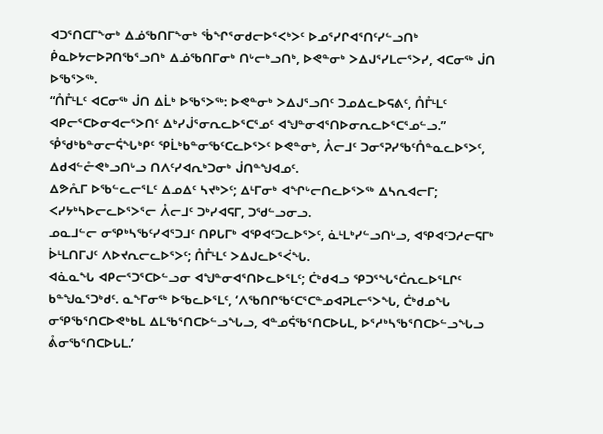ᐊᑐᕐᑎᑕᒥᖕᓂᒃ ᐃᓅᖃᑎᒥᖕᓂᒃ ᖄᖏᕐᓂᑯᓕᐅᕐᐸᒃᐳᑦ ᐅᓄᕐᓯᒋᐊᕐᑎᑦᓯᓪᓗᑎᒃ ᑮᓇᐅᔭᓕᐅᕈᑎᖃᕐᓗᑎᒃ ᐃᓅᖃᑎᒥᓂᒃ ᑎᒡᓕᒃᓗᑎᒃ, ᐅᕙᓐᓂᒃ ᐳᐃᒍᕐᓯᒪᓕᕐᐳᓯ, ᐊᑕᓂᖅ ᒎᑎ ᐅᖃᕐᐳᖅ.
“ᑍᒤᒻᒪᑦ ᐊᑕᓂᖅ ᒎᑎ ᐃᒫᒃ ᐅᖃᕐᐳᖅ: ᐅᕙᓐᓂᒃ ᐳᐃᒍᕐᓗᑎᑦ ᑐᓄᐃᓚᐅᕋᕕᑦ, ᑍᒤᒻᒪᑦ ᐊᑭᓕᕐᑕᐅᓂᐊᓕᕐᐳᑎᑦ ᐃᒃᓯᒎᕐᓂᕆᓚᐅᕐᑕᕐᓄᑦ ᐊᖑᓐᓂᐊᕐᑎᐅᓂᕆᓚᐅᕐᑕᕐᓄᓪᓗ.”
ᕾᖁᒃᑲᓐᓂᓕᕌᖓᒃᑭᑦ ᕿᒫᒃᑲᓐᓂᖃᑦᑕᓚᐅᕐᐳᑦ ᐅᕙᓐᓂᒃ, ᐰᓕᒧᑦ ᑐᓂᕐᕈᓯᖃᑦᑍᓐᓇᓚᐅᕐᐳᑦ, ᐃᑯᐊᓪᓔᕙᒃᓗᑎᒡᓗ ᑎᐱᑦᓯᐊᕆᒃᑐᓂᒃ ᒎᑎᓐᖑᐊᓄᑦ.
ᐃᕗᕅᒥ ᐅᖃᓪᓚᓕᕐᒪᑦ ᐃᓄᐃᑦ ᓴᔪᒃᐳᑦ; ᐃᒻᒥᓂᒃ ᐊᖏᒡᓕᑎᓚᐅᕐᐳᖅ ᐃᓴᕆᐊᓕᒥ; ᐸᓯᔭᒃᓴᐅᓕᓚᐅᕐᐳᕐᓕ ᐰᓕᒧᑦ ᑐᒃᓯᐊᕋᒥ, ᑐᖁᓪᓗᓂᓗ.
ᓄᓇᒧᓪᓕ ᓂᕿᒃᓴᖃᑦᓯᐊᕐᑐᒧᑦ ᑎᑭᒐᒥᒃ ᐊᕿᐊᑦᑐᓚᐅᕐᐳᑦ, ᓈᒻᒪᒃᓯᓪᓗᑎᒡᓗ, ᐊᕿᐊᑦᑐᓱᓕᕋᒥᒃ ᐆᒻᒪᑎᒥᒍᑦ ᐱᐅᔪᕆᓕᓚᐅᕐᐳᑦ; ᑍᒤᒻᒪᑦ ᐳᐃᒍᓚᐅᕐᐹᖓ.
ᐊᓈᓇᖓ ᐊᑭᓕᕐᑐᕐᑕᐅᓪᓗᓂ ᐊᖑᓐᓂᐊᕐᑎᐅᓚᐅᕐᒪᑦ; ᑖᒃᑯᐊᓗ ᕿᑐᕐᖓᕐᑖᕆᓚᐅᕐᒪᒋᑦ ᑲᓐᖑᓇᕐᑐᒃᑯᑦ. ᓇᖕᒥᓂᖅ ᐅᖃᓚᐅᕐᒪᑦ, ‘ᐱᖃᑎᒋᖃᑦᑕᕐᑕᓐᓄᐊᕈᒪᓕᕐᐳᖓ, ᑖᒃᑯᓄᖓ ᓂᕿᖃᕐᑎᑕᐅᕙᒃᑲᒪ ᐃᒪᖃᕐᑎᑕᐅᓪᓗᖓᓗ, ᐊᓐᓄᕌᖃᕐᑎᑕᐅᒐᒪ, ᐅᕐᓱᒃᓴᖃᕐᑎᑕᐅᓪᓗᖓᓗ ᕔᓂᖃᕐᑎᑕᐅᒐᒪ.’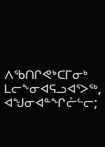ᐱᖃᑎᒋᕙᒃᑕᒥᓂᒃ ᒪᓕᖕᓂᐊᕋᓗᐊᕐᐳᖅ, ᐊᖑᓂᐊᓐᖏᓔᓪᓕ;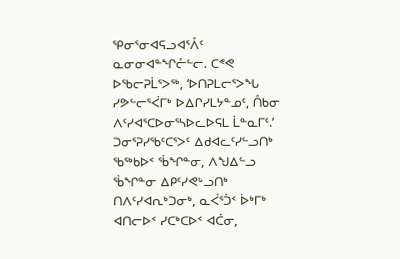ᕿᓂᕐᓂᐊᕋᓗᐊᕐᐰᑦ ᓇᓂᓂᐊᓐᖏᓔᓪᓕ. ᑕᕝᕙ ᐅᖃᓕᕈᒫᕐᐳᖅ, ‘ᐅᑎᕈᒪᓕᕐᐳᖓ ᓯᕗᓪᓕᕐᐹᒥᒃ ᐅᐃᒋᓯᒪᔭᓐᓄᑦ, ᑍᑲᓂ ᐱᑦᓯᐊᕐᑕᐅᓂᕐᓴᐅᓚᐅᕋᒪ ᒫᓐᓇᒥᑦ.’
ᑐᓂᕐᕈᓯᖃᑦᑕᕐᐳᑦ ᐃᑯᐊᓚᑦᓯᓪᓗᑎᒃ ᖃᖅᑲᐅᑉ ᖄᖏᓐᓂ, ᐱᖑᐃᓪᓗ ᖄᖏᓐᓂ ᐃᑭᑦᓯᕙᒡᓗᑎᒃ ᑎᐱᑦᓯᐊᕆᒃᑐᓂᒃ, ᓇᐹᕐᑑᑉ ᐆᒃᒥᒃ ᐊᑎᓕᐅᑉ ᓯᑕᒃᑕᐅᑉ ᐊᑖᓂ,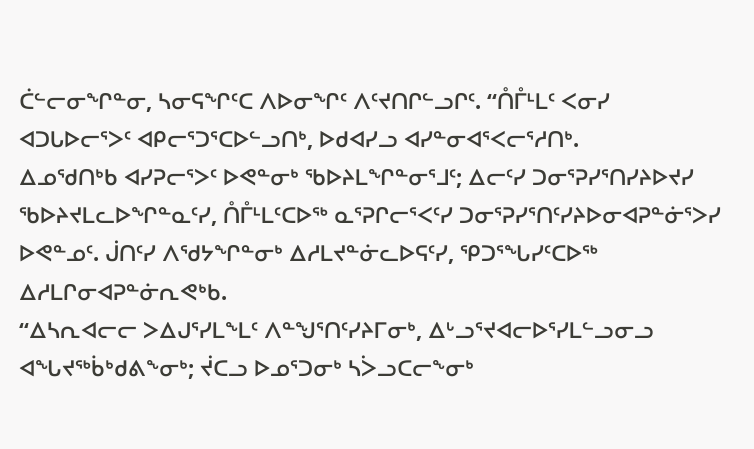ᑖᓪᓕᓂᖏᓐᓂ, ᓴᓂᕋᖏᑦᑕ ᐱᐅᓂᖏᑦ ᐱᑦᔪᑎᒋᓪᓗᒋᑦ. “ᑍᒤᒻᒪᑦ ᐸᓂᓯ ᐊᑐᒐᐅᓕᕐᐳᑦ ᐊᑭᓕᕐᑐᕐᑕᐅᓪᓗᑎᒃ, ᐅᑯᐊᓯᓗ ᐊᓯᓐᓂᐊᕐᐸᓕᕐᓱᑎᒃ.
ᐃᓄᖁᑎᒃᑲ ᐊᓯᕈᓕᕐᐳᑦ ᐅᕙᓐᓂᒃ ᖃᐅᔨᒪᖏᓐᓂᕐᒧᑦ; ᐃᓕᑦᓯ ᑐᓂᕐᕈᓯᕐᑎᓯᔨᐅᔪᓯ ᖃᐅᔨᔪᒪᓚᐅᖏᓐᓇᑦᓯ, ᑍᒤᒻᒪᑦᑕᐅᖅ ᓇᕐᕈᒋᓕᕐᐸᑦᓯ ᑐᓂᕐᕈᓯᕐᑎᑦᓯᔨᐅᓂᐊᕈᓐᓃᕐᐳᓯ ᐅᕙᓐᓄᑦ. ᒎᑎᑦᓯ ᐱᖁᔭᖏᓐᓂᒃ ᐃᓱᒪᔪᓐᓃᓚᐅᕋᑦᓯ, ᕿᑐᕐᖓᓯᑦᑕᐅᖅ ᐃᓱᒪᒋᓂᐊᕈᓐᓃᕆᕙᒃᑲ.
“ᐃᓴᕆᐊᓕᓕ ᐳᐃᒍᕐᓯᒪᖕᒪᑦ ᐱᓐᖑᕐᑎᑦᓯᔨᒥᓂᒃ, ᐃᒡᓗᕐᔪᐊᓕᐅᕐᓯᒪᓪᓗᓂᓗ ᐊᖓᔪᖅᑳᒃᑯᕕᖕᓂᒃ; ᔫᑕᓗ ᐅᓄᕐᑐᓂᒃ ᓴᐴᓗᑕᓕᖕᓂᒃ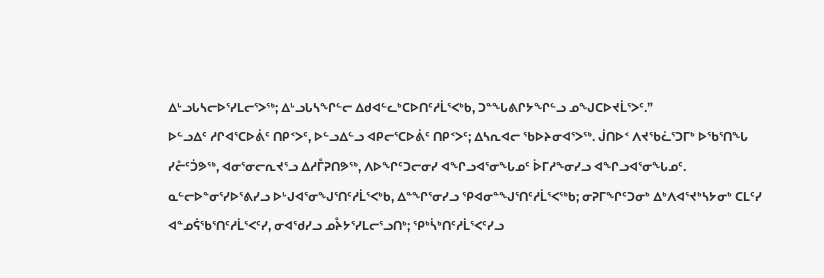ᐃᒡᓗᒐᓴᓕᐅᕐᓯᒪᓕᕐᐳᖅ; ᐃᒡᓗᒐᓴᖏᓪᓕ ᐃᑯᐊᓪᓚᒃᑕᐅᑎᑦᓱᒫᕐᐸᒃᑲ, ᑐᓐᖓᕕᒋᔭᖏᓪᓗ ᓄᖑᑕᐅᔪᒫᕐᐳᑦ.”
ᐅᓪᓗᐃᑦ ᓱᒋᐊᕐᑕᐅᕖᑦ ᑎᑭᑉᐳᑦ, ᐅᓪᓗᐃᓪᓗ ᐊᑭᓕᕐᑕᐅᕖᑦ ᑎᑭᑉᐳᑦ; ᐃᓴᕆᐊᓕ ᖃᐅᔨᓂᐊᕐᐳᖅ. ᒎᑎᐅᑉ ᐱᔪᖃᓛᕐᑐᒥᒃ ᐅᖃᕐᑎᖓ ᓯᓔᑦᑑᕗᖅ, ᐊᓂᕐᓂᓕᕆᔪᕐᓗ ᐃᓱᒤᕈᑎᕗᖅ, ᐱᐅᖏᑦᑐᓕᓂᓯ ᐊᖏᓗᐊᕐᓂᖓᓄᑦ ᐆᒥᓱᖕᓂᓯᓗ ᐊᖏᓗᐊᕐᓂᖓᓄᑦ.
ᓇᓪᓕᐅᓐᓂᕐᓯᐅᕐᕕᓯᓗ ᐅᒡᒍᐊᕐᓂᖑᕐᑎᑦᓱᒫᕐᐸᒃᑲ, ᐃᓐᖏᕐᓂᓯᓗ ᕿᐊᓂᓐᖑᕐᑎᑦᓱᒫᕐᐸᖅᑲ; ᓂᕈᒥᖏᑦᑐᓂᒃ ᐃᒃᐱᐊᕐᔪᒃᓴᔭᓂᒃ ᑕᒪᑦᓯ ᐊᓐᓄᕌᖃᕐᑎᑦᓱᒫᕐᐸᑦᓯ, ᓂᐊᖁᓯᓗ ᓄᔧᔭᕐᓯᒪᓕᕐᓗᑎᒃ; ᕿᒃᓵᒃᑎᑦᓱᒫᕐᐸᑦᓯᓗ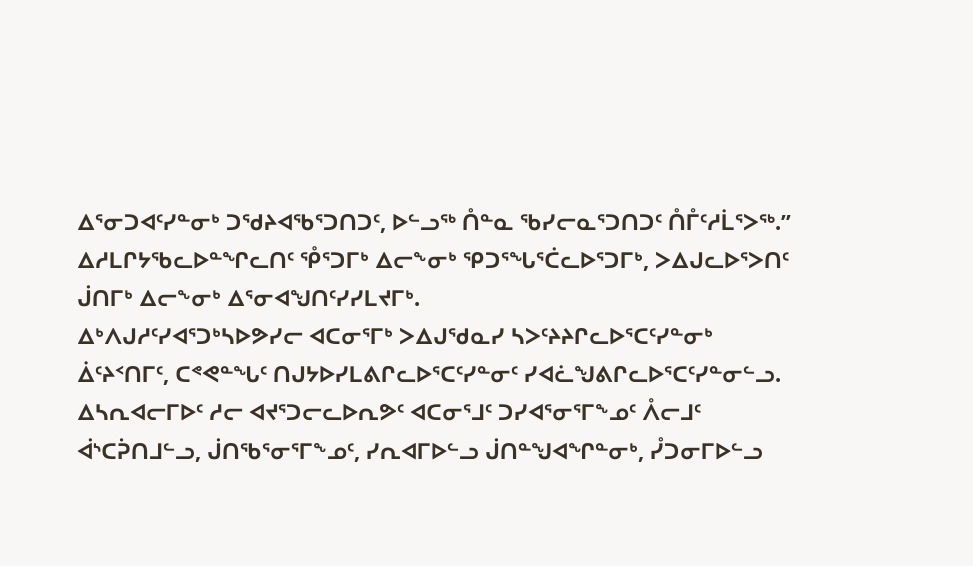ᐃᕐᓂᑐᐊᑦᓯᓐᓂᒃ ᑐᖁᔨᐊᖃᕐᑐᑎᑐᑦ, ᐅᓪᓗᖅ ᑍᓐᓇ ᖃᓯᓕᓇᕐᑐᑎᑐᑦ ᑍᒤᑦᓱᒫᕐᐳᖅ.”
ᐃᓱᒪᒋᔭᖃᓚᐅᓐᖏᓚᑎᑦ ᕾᕐᑐᒥᒃ ᐃᓕᖕᓂᒃ ᕿᑐᕐᖓᕐᑖᓚᐅᕐᑐᒥᒃ, ᐳᐃᒍᓚᐅᕐᐳᑎᑦ ᒎᑎᒥᒃ ᐃᓕᖕᓂᒃ ᐃᕐᓂᐊᖑᑎᑦᓯᓯᒪᔪᒥᒃ.
ᐃᒃᐱᒍᓱᑦᓯᐊᕐᑐᒃᓴᐅᕗᓯᓕ ᐊᑕᓂᕐᒥᒃ ᐳᐃᒍᖁᓇᓯ ᓴᐳᑦᔨᔨᒋᓚᐅᕐᑕᑦᓯᓐᓂᒃ ᐄᑦᔨᑉᑎᒥᑦ, ᑕᕝᕙᓐᖓᑦ ᑎᒍᔭᐅᓯᒪᕕᒋᓚᐅᕐᑕᑦᓯᓐᓂᑦ ᓯᐊᓛᖑᕕᒋᓚᐅᕐᑕᑦᓯᓐᓂᓪᓗ.
ᐃᓴᕆᐊᓕᒥᐅᑦ ᓱᓕ ᐊᔪᕐᑐᓕᓚᐅᕆᕗᑦ ᐊᑕᓂᕐᒧᑦ ᑐᓯᐊᕐᓂᕐᒥᖕᓄᑦ ᐰᓕᒧᑦ ᐋᔅᑕᕉᑎᒧᓪᓗ, ᒎᑎᖃᕐᓂᕐᒥᖕᓄᑦ, ᓯᕆᐊᒥᐅᓪᓗ ᒎᑎᓐᖑᐊᖏᓐᓂᒃ, ᓮᑐᓂᒥᐅᓪᓗ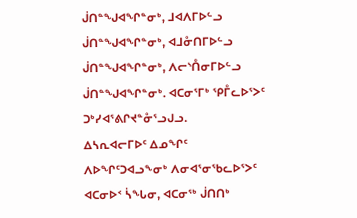ᒎᑎᓐᖑᐊᖏᓐᓂᒃ, ᒧᐊᐱᒥᐅᓪᓗ ᒎᑎᓐᖑᐊᖏᓐᓂᒃ, ᐊᒧᓁᑎᒥᐅᓪᓗ ᒎᑎᓐᖑᐊᖏᓐᓂᒃ, ᐱᓕᔅᑍᓂᒥᐅᓪᓗ ᒎᑎᓐᖑᐊᖏᓐᓂᒃ. ᐊᑕᓂᕐᒥᒃ ᕿᒤᓚᐅᕐᐳᑦ ᑐᒃᓯᐊᕐᕕᒋᔪᓐᓁᕐᓗᒍᓗ.
ᐃᓴᕆᐊᓕᒥᐅᑦ ᐃᓄᖏᑦ ᐱᐅᖏᑦᑐᐊᓗᖕᓂᒃ ᐱᓂᐊᕐᓂᖃᓚᐅᕐᐳᑦ ᐊᑕᓂᐅᑉ ᓵᖓᓂ, ᐊᑕᓂᖅ ᒎᑎᑎᒃ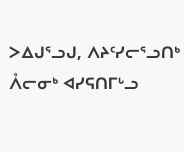ᐳᐃᒍᕐᓗᒍ, ᐱᔨᑦᓯᓕᕐᓗᑎᒃ ᐰᓕᓂᒃ ᐊᓯᕋᑎᒥᒡᓗ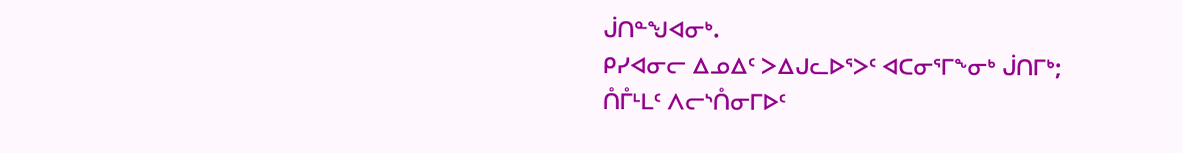ᒎᑎᓐᖑᐊᓂᒃ.
ᑭᓯᐊᓂᓕ ᐃᓄᐃᑦ ᐳᐃᒍᓚᐅᕐᐳᑦ ᐊᑕᓂᕐᒥᖕᓂᒃ ᒎᑎᒥᒃ; ᑍᒤᒻᒪᑦ ᐱᓕᔅᑍᓂᒥᐅᑦ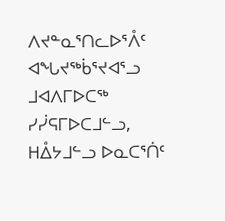ᐱᔪᓐᓇᕐᑎᓚᐅᕐᐰᑦ ᐊᖓᔪᖅᑳᕐᔪᐊᕐᓗ ᒧᐊᐱᒥᐅᑕᖅ ᓯᓰᕋᒥᐅᑕᒧᓪᓗ, ᕼᐂᔭᒧᓪᓗ ᐅᓇᑕᕐᑏᑦ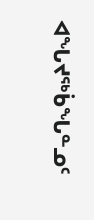ᐊᖓᔪᖅᑳᖓᓐᓄᑦ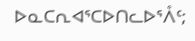ᐅᓇᑕᕆᐊᕐᑕᐅᑎᓚᐅᕐᐰᑦ;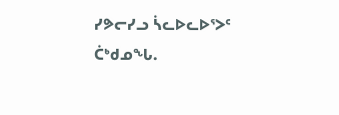ᓯᕗᓕᓯᓗ ᓵᓚᐅᓚᐅᕐᐳᑦ ᑖᒃᑯᓄᖓ.